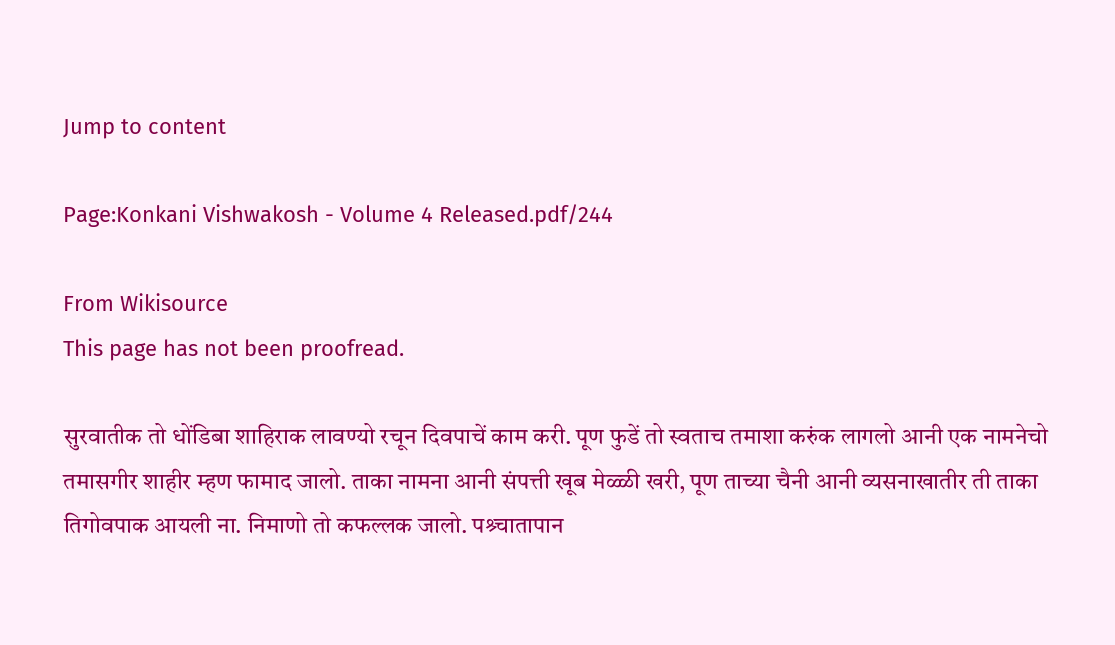Jump to content

Page:Konkani Vishwakosh - Volume 4 Released.pdf/244

From Wikisource
This page has not been proofread.

सुरवातीक तो धोंडिबा शाहिराक लावण्यो रचून दिवपाचें काम करी. पूण फुडें तो स्वताच तमाशा करुंक लागलो आनी एक नामनेचो तमासगीर शाहीर म्हण फामाद जालो. ताका नामना आनी संपत्ती खूब मेळ्ळी खरी, पूण ताच्या चैनी आनी व्यसनाखातीर ती ताका तिगोवपाक आयली ना. निमाणो तो कफल्लक जालो. पश्र्चातापान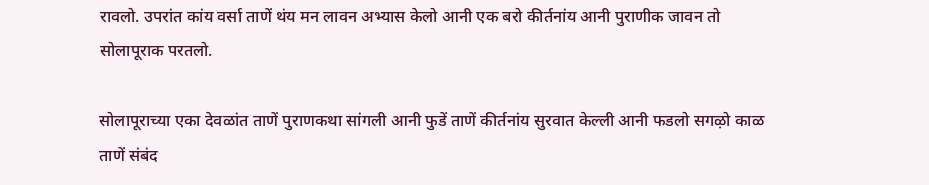रावलो. उपरांत कांय वर्सा ताणें थंय मन लावन अभ्यास केलो आनी एक बरो कीर्तनांय आनी पुराणीक जावन तो सोलापूराक परतलो.

सोलापूराच्या एका देवळांत ताणें पुराणकथा सांगली आनी फुडें ताणें कीर्तनांय सुरवात केल्ली आनी फडलो सगऴो काळ ताणें संबंद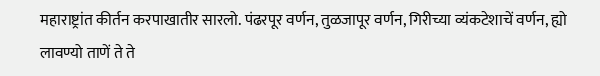महाराष्ट्रांत कीर्तन करपाखातीर सारलो. पंढरपूर वर्णन, तुळजापूर वर्णन, गिरीच्या व्यंकटेशाचें वर्णन, ह्यो लावण्यो ताणें ते ते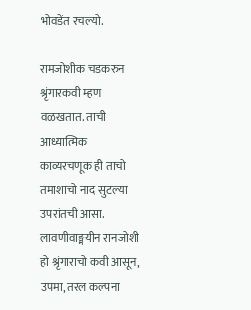भोवडेंत रचल्यो.

रामजोशीक चडकरुन श्रृंगारकवी म्हण वळखतात. ताची आध्यात्मिक काव्यरचणूक ही ताचो तमाशाचो नाद सुटल्या उपरांतची आसा. लावणीवाङ्मयीन रानजोशी हो श्रृंगाराचो कवी आसून, उपमा, तरल कल्पना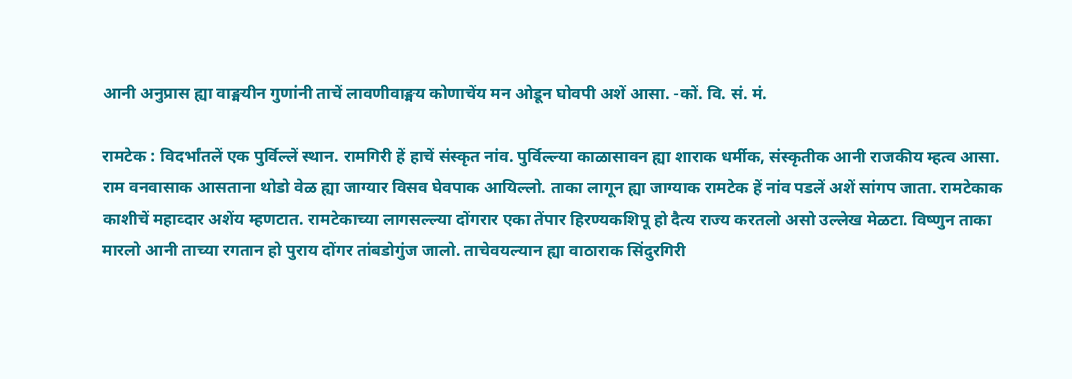आनी अनुप्रास ह्या वाङ्मयीन गुणांनी ताचें लावणीवाङ्मय कोणाचेंय मन ओडून घोवपी अशें आसा. -कों. वि. सं. मं.

रामटेक : विदर्भांतलें एक पुर्विल्लें स्थान. रामगिरी हें हाचें संस्कृत नांव. पुर्विल्ल्या काळासावन ह्या शाराक धर्मीक, संस्कृतीक आनी राजकीय म्हत्व आसा. राम वनवासाक आसताना थोडो वेळ ह्या जाग्यार विसव घेवपाक आयिल्लो. ताका लागून ह्या जाग्याक रामटेक हें नांव पडलें अशें सांगप जाता. रामटेकाक काशीचें महाव्दार अशेंय म्हणटात. रामटेकाच्या लागसल्ल्या दोंगरार एका तेंपार हिरण्यकशिपू हो दैत्य राज्य करतलो असो उल्लेख मेळटा. विष्णुन ताका मारलो आनी ताच्या रगतान हो पुराय दोंगर तांबडोगुंज जालो. ताचेवयल्यान ह्या वाठाराक सिंदुरगिरी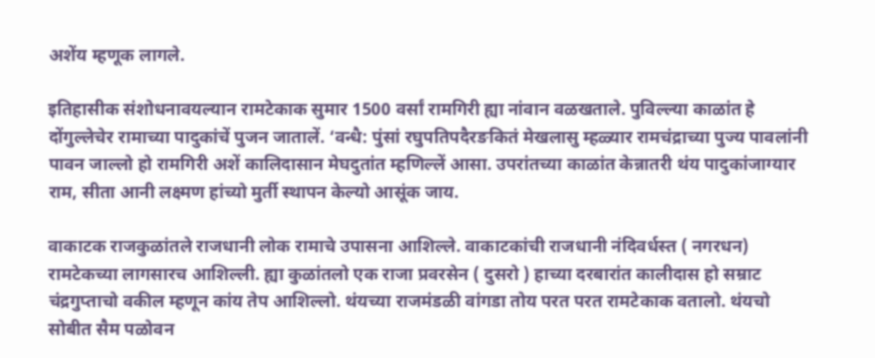अशेंय म्हणूक लागले.

इतिहासीक संशोधनावयल्यान रामटेकाक सुमार 1500 वर्सां रामगिरी ह्या नांवान वळखताले. पुविल्ल्या काळांत हे दोंगुल्लेचेर रामाच्या पादुकांचें पुजन जातालें. ‘वन्धै: पुंसां रघुपतिपदैरङकितं मेखलासु म्हळ्यार रामचंद्राच्या पुज्य पावलांनी पावन जाल्लो हो रामगिरी अशें कालिदासान मेघदुतांत म्हणिल्लें आसा. उपरांतच्या काळांत केन्नातरी थंय पादुकांजाग्यार राम, सीता आनी लक्ष्मण हांच्यो मुर्ती स्थापन केल्यो आसूंक जाय.

वाकाटक राजकुळांतले राजधानी लोक रामाचे उपासना आशिल्ले. वाकाटकांची राजधानी नंदिवर्धस्त ( नगरधन) रामटेकच्या लागसारच आशिल्ली. ह्या कुळांतलो एक राजा प्रवरसेन ( दुसरो ) हाच्या दरबारांत कालीदास हो सम्राट चंद्रगुप्ताचो वकील म्हणून कांय तेप आशिल्लो. थंयच्या राजमंडळी वांगडा तोय परत परत रामटेकाक वतालो. थंयचो सोबीत सैम पळोवन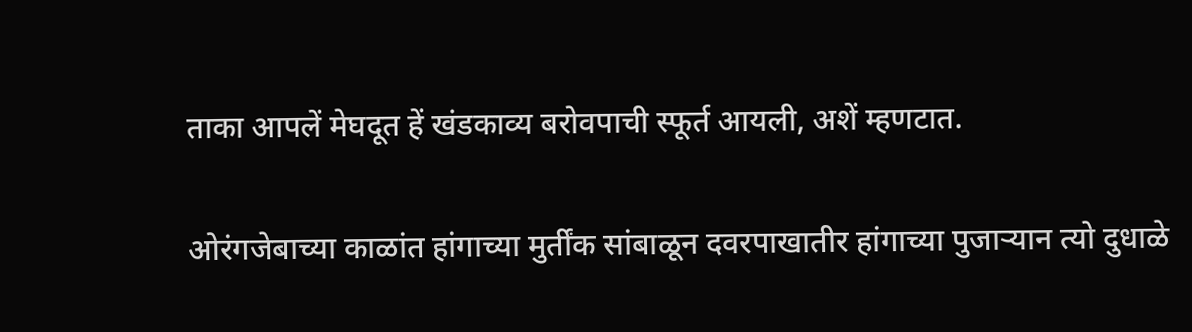ताका आपलें मेघदूत हें खंडकाव्य बरोवपाची स्फूर्त आयली, अशें म्हणटात.

ओरंगजेबाच्या काळांत हांगाच्या मुर्तींक सांबाळून दवरपाखातीर हांगाच्या पुजाऱ्यान त्यो दुधाळे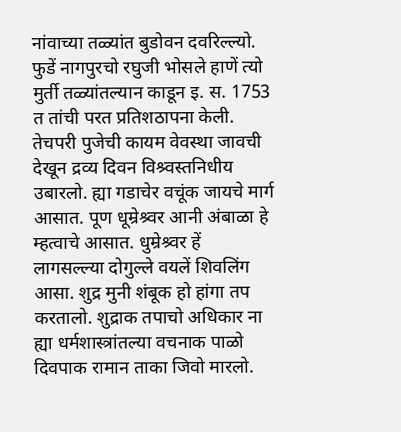नांवाच्या तळ्यांत बुडोवन दवरिल्ल्यो. फुडें नागपुरचो रघुजी भोसले हाणें त्यो मुर्ती तळ्यांतल्यान काडून इ. स. 1753 त तांची परत प्रतिशठापना केली. तेचपरी पुजेची कायम वेवस्था जावची देखून द्रव्य दिवन विश्र्वस्तनिधीय उबारलो. ह्या गडाचेर वचूंक जायचे मार्ग आसात. पूण धूम्रेश्र्वर आनी अंबाळा हे म्हत्वाचे आसात. धुम्रेश्र्वर हें लागसल्ल्या दोगुल्ले वयलें शिवलिंग आसा. शुद्र मुनी शंबूक हो हांगा तप करतालो. शुद्राक तपाचो अधिकार ना ह्या धर्मशास्त्रांतल्या वचनाक पाळो दिवपाक रामान ताका जिवो मारलो.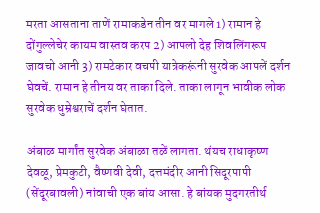मरता आसताना ताणें रामाकडेन तीन वर मागले 1) रामान हे दोंगुल्लेचेर कायम वास्तव करप 2) आपलो देह शिवलिंगरूप जावचो आनी 3) रामटेकार वचपी यात्रेकरूंनी सुरवेक आपलें दर्शन घेवचें. रामान हे तीनय वर ताका दिले. ताका लागून भावीक लोक सुरवेक धुम्रेश्वराचें दर्शन घेतात.

अंबाळ मार्गांत सुरवेक अंबाळा तळें लागता. थंयच राधाकृष्ण देवळू, प्रेमकुटी, वैष्णवी देवी, दत्तमंदीर आनी सिदूरपापी (सेंदूरबावली) नांवाची एक बांय आसा. हे बांयक मुदगरतीर्थ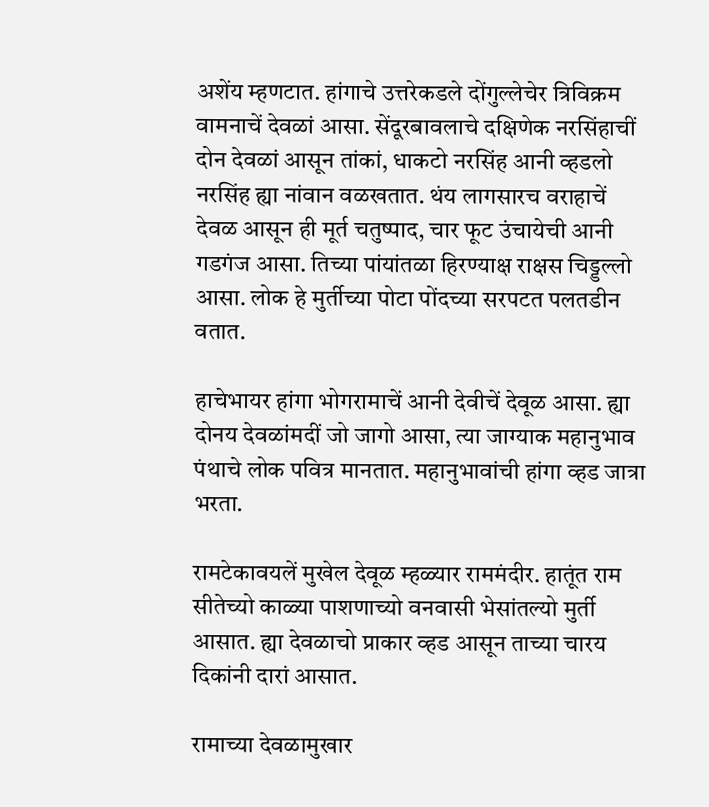अशेंय म्हणटात. हांगाचे उत्तरेकडले दोंगुल्लेचेर त्रिविक्रम वामनाचें देवळां आसा. सेंदूरबावलाचे दक्षिणेक नरसिंहाचीं दोन देवळां आसून तांकां, धाकटो नरसिंह आनी व्हडलो नरसिंह ह्या नांवान वळखतात. थंय लागसारच वराहाचें देवळ आसून ही मूर्त चतुष्पाद, चार फूट उंचायेची आनी गडगंज आसा. तिच्या पांयांतळा हिरण्याक्ष राक्षस चिड्डल्लो आसा. लोक हे मुर्तीच्या पोटा पोंदच्या सरपटत पलतडीन वतात.

हाचेभायर हांगा भोगरामाचें आनी देवीचें देवूळ आसा. ह्या दोनय देवळांमदीं जो जागो आसा, त्या जाग्याक महानुभाव पंथाचे लोक पवित्र मानतात. महानुभावांची हांगा व्हड जात्रा भरता.

रामटेकावयलें मुखेल देवूळ म्हळ्यार राममंदीर. हातूंत राम सीतेच्यो काळ्या पाशणाच्यो वनवासी भेसांतल्यो मुर्ती आसात. ह्या देवळाचो प्राकार व्हड आसून ताच्या चारय दिकांनी दारां आसात.

रामाच्या देवळामुखार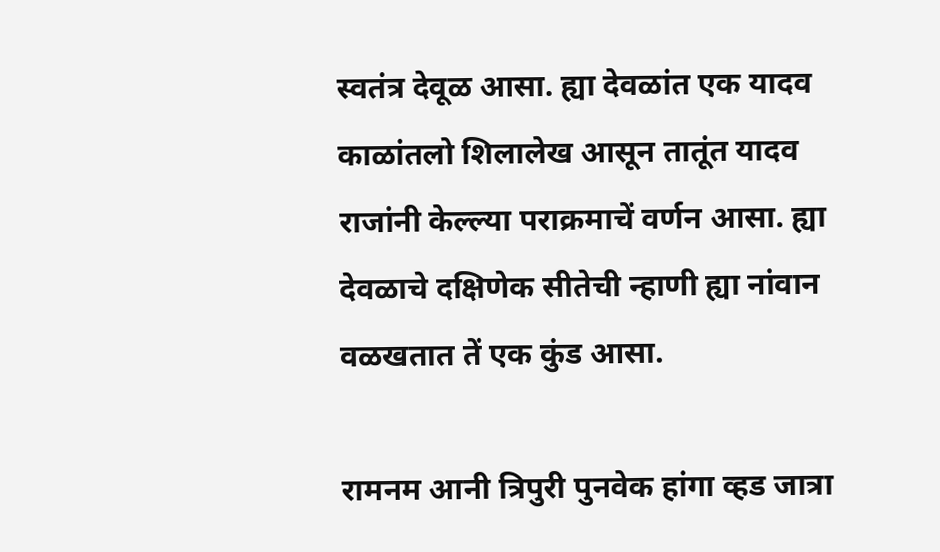स्वतंत्र देवूळ आसा. ह्या देवळांत एक यादव काळांतलो शिलालेख आसून तातूंत यादव राजांनी केल्ल्या पराक्रमाचें वर्णन आसा. ह्या देवळाचे दक्षिणेक सीतेची न्हाणी ह्या नांवान वळखतात तें एक कुंड आसा.

रामनम आनी त्रिपुरी पुनवेक हांगा व्हड जात्रा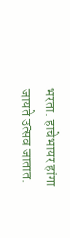भरता. हाचेभायर हांगा जायते उत्सव जातात.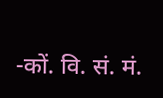-कों. वि. सं. मं.